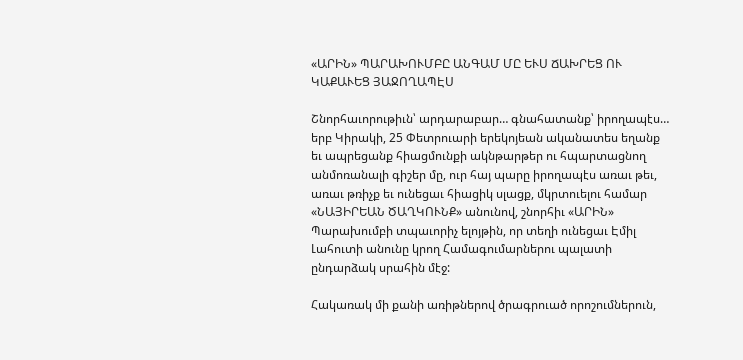«ԱՐԻՆ» ՊԱՐԱԽՈՒՄԲԸ ԱՆԳԱՄ ՄԸ ԵՒՍ ՃԱԽՐԵՑ ՈՒ ԿԱՔԱՒԵՑ ՅԱՋՈՂԱՊԷՍ

Շնորհաւորութիւն՝ արդարաբար… գնահատանք՝ իրողապէս… երբ Կիրակի, 25 Փետրուարի երեկոյեան ականատես եղանք եւ ապրեցանք հիացմունքի ակնթարթեր ու հպարտացնող անմոռանալի գիշեր մը, ուր հայ պարը իրողապէս առաւ թեւ, առաւ թռիչք եւ ունեցաւ հիացիկ սլացք, մկրտուելու համար «ՆԱՅԻՐԵԱՆ ԾԱՂԿՈՒՆՔ» անունով, շնորհիւ «ԱՐԻՆ» Պարախումբի տպաւորիչ ելոյթին, որ տեղի ունեցաւ Էմիլ Լահուտի անունը կրող Համագումարներու պալատի ընդարձակ սրահին մէջ:

Հակառակ մի քանի առիթներով ծրագրուած որոշումներուն,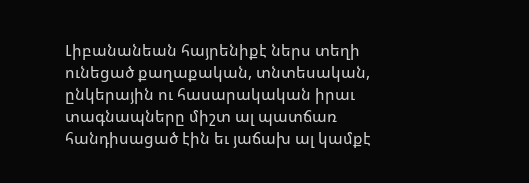Լիբանանեան հայրենիքէ ներս տեղի ունեցած քաղաքական, տնտեսական, ընկերային ու հասարակական իրաւ տագնապները միշտ ալ պատճառ հանդիսացած էին եւ յաճախ ալ կամքէ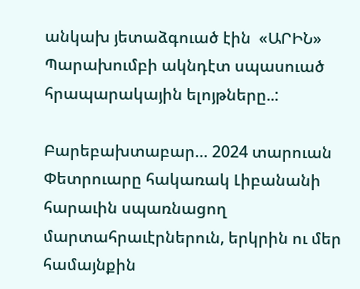անկախ յետաձգուած էին  «ԱՐԻՆ» Պարախումբի ակնդէտ սպասուած հրապարակային ելոյթները..:

Բարեբախտաբար… 2024 տարուան Փետրուարը հակառակ Լիբանանի հարաւին սպառնացող մարտահրաւէրներուն, երկրին ու մեր համայնքին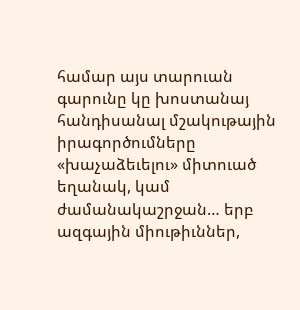համար այս տարուան գարունը կը խոստանայ հանդիսանալ մշակութային իրագործումները «խաչաձեւելու» միտուած եղանակ, կամ ժամանակաշրջան… երբ ազգային միութիւններ,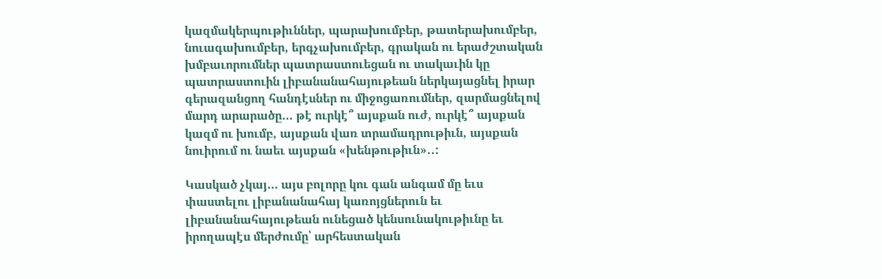կազմակերպութիւններ, պարախումբեր, թատերախումբեր, նուագախումբեր, երգչախումբեր, գրական ու երաժշտական խմբաւորումներ պատրաստուեցան ու տակաւին կը պատրաստուին լիբանանահայութեան ներկայացնել իրար գերազանցող հանդէսներ ու միջոցառումներ, զարմացնելով մարդ արարածը… թէ ուրկէ՞ այսքան ուժ, ուրկէ՞ այսքան կազմ ու խումբ, այսքան վառ տրամադրութիւն, այսքան նուիրում ու նաեւ այսքան «խենթութիւն»..:

Կասկած չկայ… այս բոլորը կու գան անգամ մը եւս փաստելու լիբանանահայ կառոյցներուն եւ լիբանանահայութեան ունեցած կենսունակութիւնը եւ իրողապէս մերժումը՝ արհեստական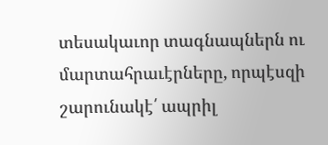տեսակաւոր տագնապներն ու մարտահրաւէրները, որպէսզի շարունակէ՛ ապրիլ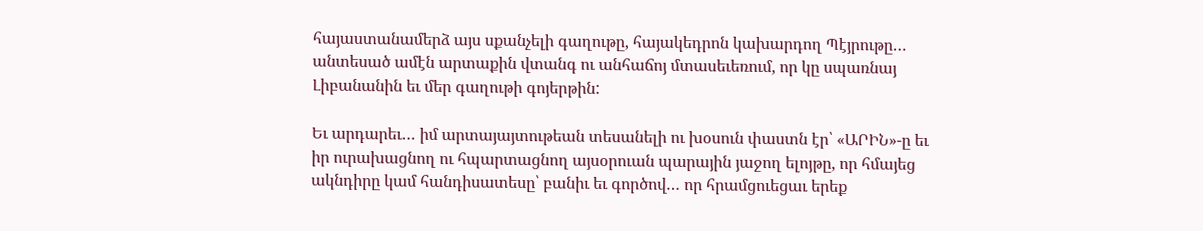հայաստանամերձ այս սքանչելի գաղութը, հայակեդրոն կախարդող Պէյրութը… անտեսած ամէն արտաքին վտանգ ու անհաճոյ մտասեւեռում, որ կը սպառնայ Լիբանանին եւ մեր գաղութի գոյերթին:

Եւ արդարեւ… իմ արտայայտութեան տեսանելի ու խօսուն փաստն էր՝ «ԱՐԻՆ»-ը եւ իր ուրախացնող ու հպարտացնող այսօրուան պարային յաջող ելոյթը, որ հմայեց ակնդիրը կամ հանդիսատեսը՝ բանիւ եւ գործով… որ հրամցուեցաւ երեք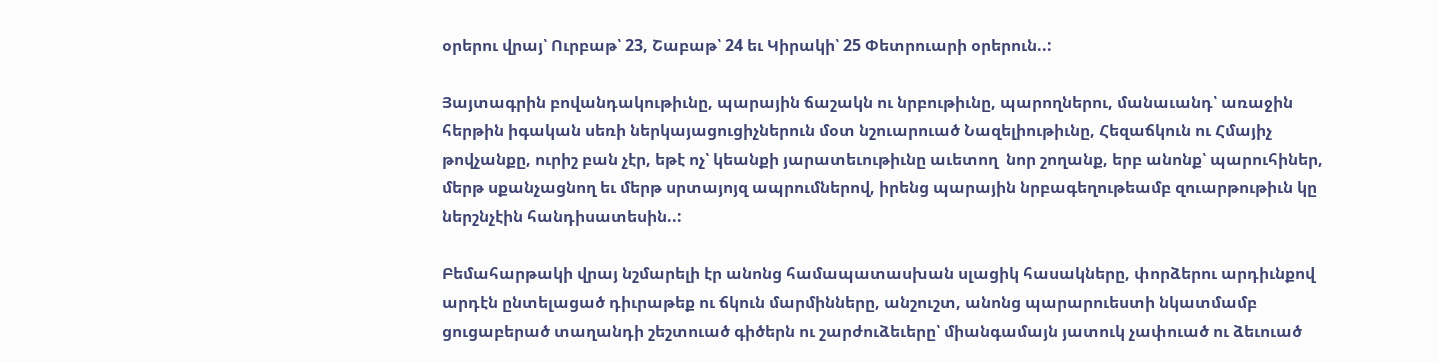օրերու վրայ՝ Ուրբաթ՝ 23, Շաբաթ՝ 24 եւ Կիրակի՝ 25 Փետրուարի օրերուն..:

Յայտագրին բովանդակութիւնը, պարային ճաշակն ու նրբութիւնը, պարողներու, մանաւանդ՝ առաջին հերթին իգական սեռի ներկայացուցիչներուն մօտ նշուարուած Նազելիութիւնը, Հեզաճկուն ու Հմայիչ թովչանքը, ուրիշ բան չէր, եթէ ոչ՝ կեանքի յարատեւութիւնը աւետող  նոր շողանք, երբ անոնք՝ պարուհիներ, մերթ սքանչացնող եւ մերթ սրտայոյզ ապրումներով, իրենց պարային նրբագեղութեամբ զուարթութիւն կը ներշնչէին հանդիսատեսին..:

Բեմահարթակի վրայ նշմարելի էր անոնց համապատասխան սլացիկ հասակները, փորձերու արդիւնքով արդէն ընտելացած դիւրաթեք ու ճկուն մարմինները, անշուշտ, անոնց պարարուեստի նկատմամբ ցուցաբերած տաղանդի շեշտուած գիծերն ու շարժուձեւերը՝ միանգամայն յատուկ չափուած ու ձեւուած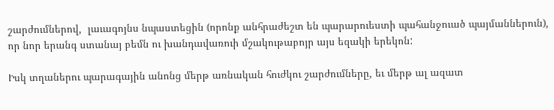շարժումներով,  լաւագոյնս նպաստեցին (որոնք անհրաժեշտ են պարարուեստի պահանջուած պայմաններուն), որ նոր երանգ ստանայ բեմն ու խանդավառուի մշակութաբոյր այս եզակի երեկոն:

Իսկ տղաներու պարագային անոնց մերթ առնական հուժկու շարժումները, եւ մերթ ալ ազատ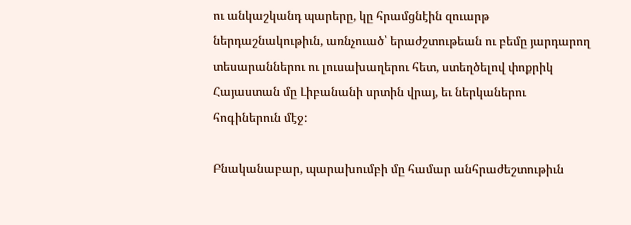ու անկաշկանդ պարերը, կը հրամցնէին զուարթ ներդաշնակութիւն, առնչուած՝ երաժշտութեան ու բեմը յարդարող տեսարաններու ու լուսախաղերու հետ, ստեղծելով փոքրիկ Հայաստան մը Լիբանանի սրտին վրայ, եւ ներկաներու հոգիներուն մէջ:

Բնականաբար, պարախումբի մը համար անհրաժեշտութիւն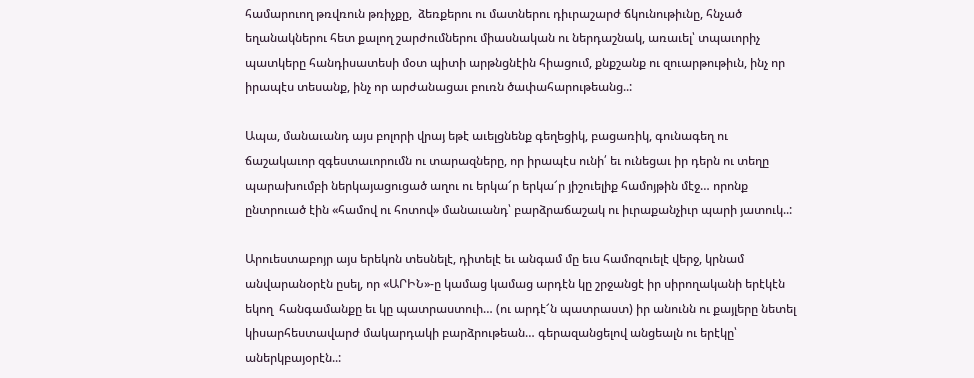համարուող թռվռուն թռիչքը,  ձեռքերու ու մատներու դիւրաշարժ ճկունութիւնը, հնչած եղանակներու հետ քալող շարժումներու միասնական ու ներդաշնակ, առաւել՝ տպաւորիչ պատկերը հանդիսատեսի մօտ պիտի արթնցնէին հիացում, քնքշանք ու զուարթութիւն, ինչ որ իրապէս տեսանք, ինչ որ արժանացաւ բուռն ծափահարութեանց..:

Ապա, մանաւանդ այս բոլորի վրայ եթէ աւելցնենք գեղեցիկ, բացառիկ, գունագեղ ու ճաշակաւոր զգեստաւորումն ու տարազները, որ իրապէս ունի՛ եւ ունեցաւ իր դերն ու տեղը պարախումբի ներկայացուցած աղու ու երկա՜ր երկա՜ր յիշուելիք համոյթին մէջ… որոնք ընտրուած էին «համով ու հոտով» մանաւանդ՝ բարձրաճաշակ ու իւրաքանչիւր պարի յատուկ..:

Արուեստաբոյր այս երեկոն տեսնելէ, դիտելէ եւ անգամ մը եւս համոզուելէ վերջ, կրնամ անվարանօրէն ըսել, որ «ԱՐԻՆ»-ը կամաց կամաց արդէն կը շրջանցէ իր սիրողականի երէկէն եկող  հանգամանքը եւ կը պատրաստուի… (ու արդէ՜ն պատրաստ) իր անունն ու քայլերը նետել կիսարհեստավարժ մակարդակի բարձրութեան… գերազանցելով անցեալն ու երէկը՝ աներկբայօրէն..: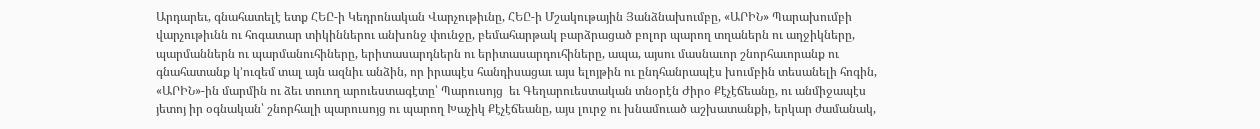Արդարեւ, գնահատելէ ետք ՀԵԸ-ի Կեդրոնական Վարչութիւնը, ՀԵԸ-ի Մշակութային Յանձնախումբը, «ԱՐԻՆ» Պարախումբի վարչութիւնն ու հոգատար տիկիններու անխոնջ փունջը, բեմահարթակ բարձրացած բոլոր պարող տղաներն ու աղջիկները, պարմաններն ու պարմանուհիները, երիտասարդներն ու երիտասարդուհիները, ապա, այսու մասնաւոր շնորհաւորանք ու գնահատանք կ’ուզեմ տալ այն ազնիւ անձին, որ իրապէս հանդիսացաւ այս ելոյթին ու ընդհանրապէս խումբին տեսանելի հոգին, «ԱՐԻՆ»-ին մարմին ու ձեւ տուող արուեստագէտը՝ Պարուսոյց  եւ Գեղարուեստական տնօրէն Ժիրօ Քէչէճեանը, ու անմիջապէս յետոյ իր օգնական՝ շնորհալի պարուսոյց ու պարող Խաչիկ Քէչէճեանը, այս լուրջ ու խնամուած աշխատանքի, երկար ժամանակ,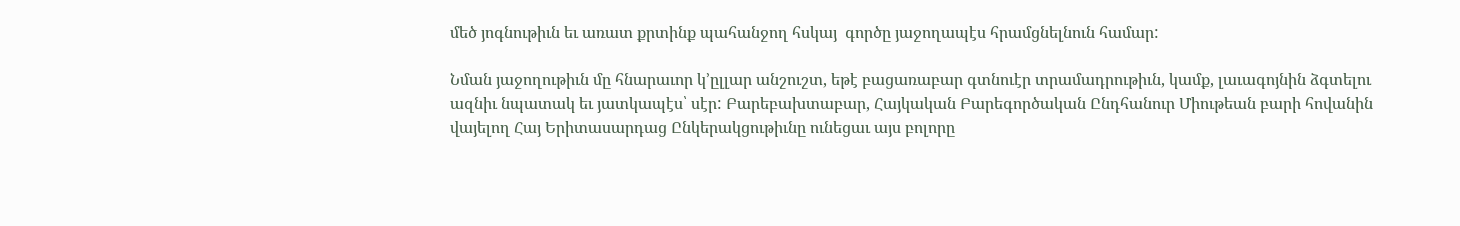մեծ յոգնութիւն եւ առատ քրտինք պահանջող հսկայ  գործը յաջողապէս հրամցնելնուն համար:

Նման յաջողութիւն մը հնարաւոր կ’ըլլար անշուշտ, եթէ բացառաբար գտնուէր տրամադրութիւն, կամք, լաւագոյնին ձգտելու ազնիւ նպատակ եւ յատկապէս՝ սէր: Բարեբախտաբար, Հայկական Բարեգործական Ընդհանուր Միութեան բարի հովանին վայելող Հայ Երիտասարդաց Ընկերակցութիւնը ունեցաւ այս բոլորը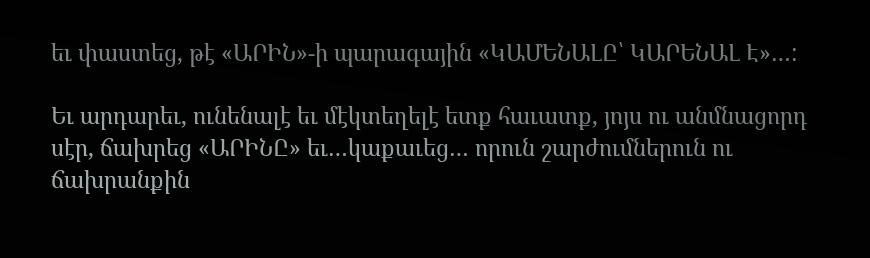եւ փաստեց, թէ «ԱՐԻՆ»-ի պարագային «ԿԱՄԵՆԱԼԸ՝ ԿԱՐԵՆԱԼ Է»…:

Եւ արդարեւ, ունենալէ եւ մէկտեղելէ ետք հաւատք, յոյս ու անմնացորդ սէր, ճախրեց «ԱՐԻՆԸ» եւ…կաքաւեց… որուն շարժումներուն ու ճախրանքին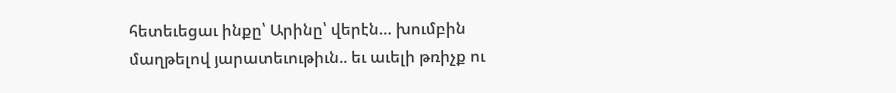հետեւեցաւ ինքը՝ Արինը՝ վերէն… խումբին մաղթելով յարատեւութիւն.. եւ աւելի թռիչք ու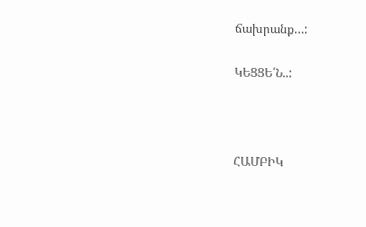ճախրանք…:

ԿԵՑՑԵ՛Ն..:



ՀԱՄԲԻԿ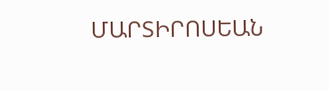ՄԱՐՏԻՐՈՍԵԱՆ